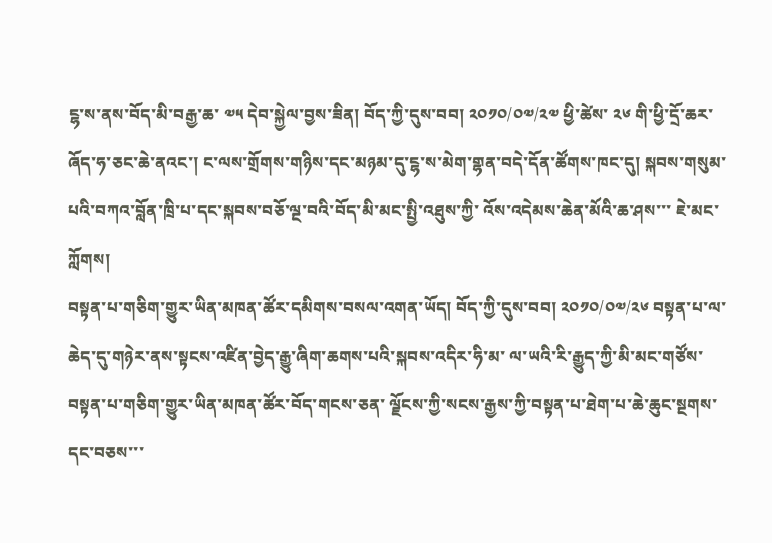ངྷ་ས་ནས་བོད་མི་བརྒྱ་ཆ་ ༧༥ དེབ་སྐྱེལ་བྱས་ཟིན། བོད་ཀྱི་དུས་བབ། ༢༠༡༠/༠༧/༢༧ ཕྱི་ཚེས་ ༢༦ གི་ཕྱི་དྲོ་ཆར་ཞོད་ཧ་ཅང་ཆེ་ནའང་། ང་ལས་གྲོགས་གཉིས་དང་མཉམ་དུ་ངྷ་ས་མེག་གྷན་བདེ་དོན་ཚོགས་ཁང་དུ། སྐབས་གསུམ་པའི་བཀའ་བློན་ཁྲི་པ་དང་སྐབས་བཅོ་ལྔ་བའི་བོད་མི་མང་སྤྱི་འཐུས་ཀྱི་ འོས་འདེམས་ཆེན་མོའི་ཆ་ཤས་་་ ཇེ་མང་ཀློགས།
བསྟན་པ་གཅིག་གྱུར་ཡིན་མཁན་ཚོར་དམིགས་བསལ་འགན་ཡོད། བོད་ཀྱི་དུས་བབ། ༢༠༡༠/༠༧/༢༦ བསྟན་པ་ལ་ཆེད་དུ་གཉེར་ནས་སྟངས་འཛིན་བྱེད་རྒྱུ་ཞིག་ཆགས་པའི་སྐབས་འདིར་ཧི་མ་ ལ་ཡའི་རི་རྒྱུད་ཀྱི་མི་མང་གཙོས་བསྟན་པ་གཅིག་གྱུར་ཡིན་མཁན་ཚོར་བོད་གངས་ཅན་ ལྗོངས་ཀྱི་སངས་རྒྱས་ཀྱི་བསྟན་པ་ཐེག་པ་ཆེ་ཆུང་སྔགས་དང་བཅས་་་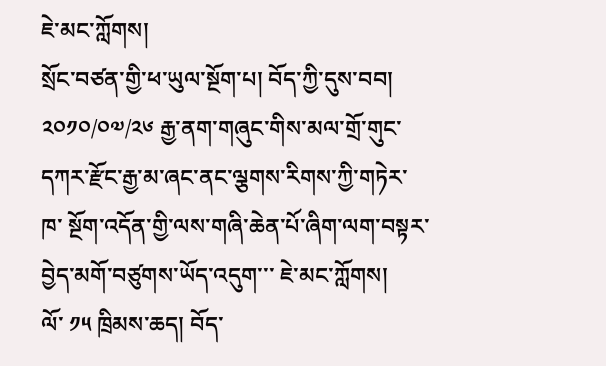ཇེ་མང་ཀློགས།
སྲོང་བཙན་གྱི་ཕ་ཡུལ་སྔོག་པ། བོད་ཀྱི་དུས་བབ། ༢༠༡༠/༠༧/༢༦ རྒྱ་ནག་གཞུང་གིས་མལ་གྲོ་གུང་དཀར་རྫོང་རྒྱ་མ་ཞང་ནང་ལྕགས་རིགས་ཀྱི་གཏེར་ཁ་ སྔོག་འདོན་གྱི་ལས་གཞི་ཆེན་པོ་ཞིག་ལག་བསྟར་བྱེད་མགོ་བཙུགས་ཡོད་འདུག་་་ ཇེ་མང་ཀློགས།
ལོ་ ༡༥ ཁྲིམས་ཆད། བོད་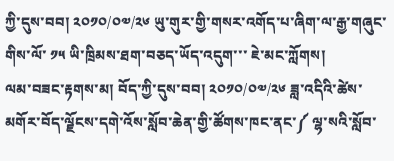ཀྱི་དུས་བབ། ༢༠༡༠/༠༧/༢༦ ཡུ་གུར་གྱི་གསར་འགོད་པ་ཞིག་ལ་རྒྱ་གཞུང་གིས་ལོ་ ༡༥ ཡི་ཁྲིམས་ཐག་བཅད་ཡོད་འདུག་་་ ཇེ་མང་ཀློགས།
ལམ་བཟང་རྟགས་མ། བོད་ཀྱི་དུས་བབ། ༢༠༡༠/༠༧/༢༦ ཟླ་འདིའི་ཚེས་མགོར་བོད་ལྗོངས་དགེ་འོས་སློབ་ཆེན་གྱི་ཚོགས་ཁང་ནང་༼ ལྷ་སའི་སློབ་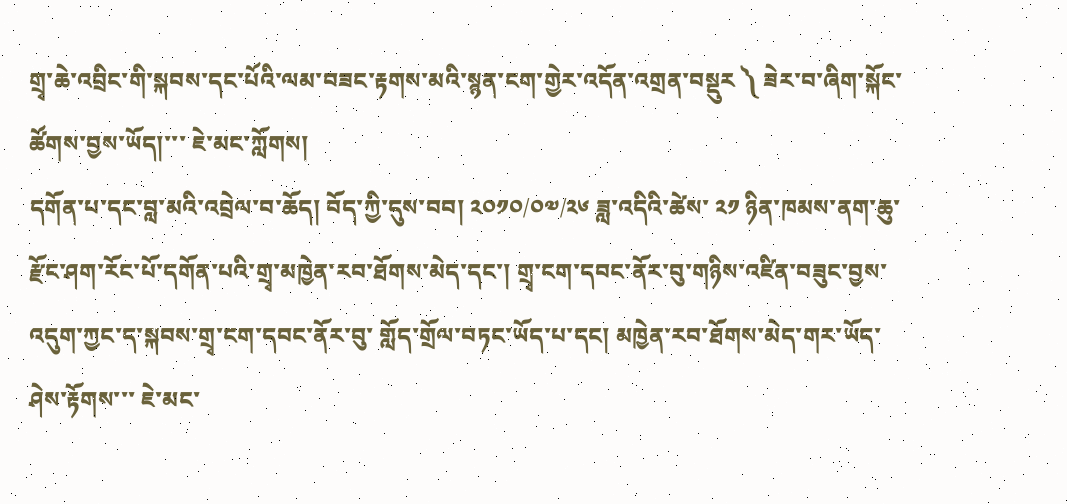གྲྭ་ཆེ་འབྲིང་གི་སྐབས་དང་པོའི་ལམ་བཟང་རྟགས་མའི་སྙན་ངག་གྱེར་འདོན་འགྲན་བསྡུར ༽ ཟེར་བ་ཞིག་སྐོང་ཚོགས་བྱས་ཡོད།་་་ ཇེ་མང་ཀློགས།
དགོན་པ་དང་བླ་མའི་འབྲེལ་བ་ཆོད། བོད་ཀྱི་དུས་བབ། ༢༠༡༠/༠༧/༢༦ ཟླ་འདིའི་ཚེས་ ༢༡ ཉིན་ཁམས་ནག་ཆུ་རྫོང་ཤག་རོང་པོ་དགོན་པའི་གྲྭ་མཁྱེན་རབ་ཐོགས་མེད་དང་། གྲྭ་ངག་དབང་ནོར་བུ་གཉིས་འཛིན་བཟུང་བྱས་འདུག་ཀྱང་ད་སྐབས་གྲྭ་ངག་དབང་ནོར་བུ་ གློད་གྲོལ་བཏང་ཡོད་པ་དང། མཁྱེན་རབ་ཐོགས་མེད་གར་ཡོད་ཤེས་རྟོགས་་་ ཇེ་མང་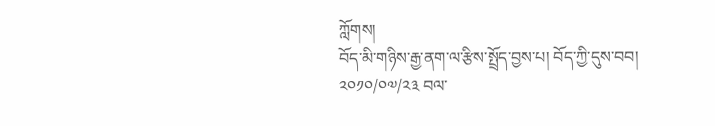ཀློགས།
བོད་མི་གཉིས་རྒྱ་ནག་ལ་རྩིས་སྤྲོད་བྱས་པ། བོད་ཀྱི་དུས་བབ། ༢༠༡༠/༠༧/༢༣ བལ་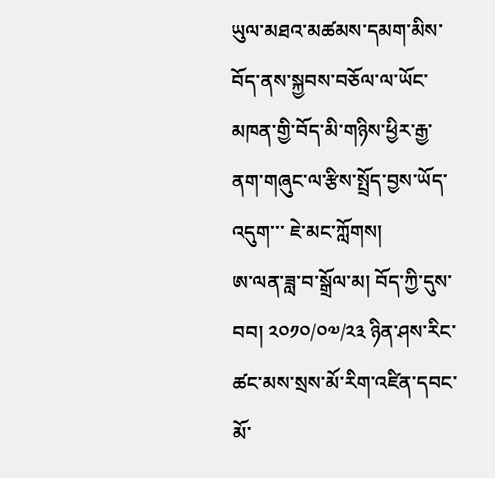ཡུལ་མཐའ་མཚམས་དམག་མིས་བོད་ནས་སྐྱབས་བཅོལ་ལ་ཡོང་མཁན་གྱི་བོད་མི་གཉིས་ཕྱིར་རྒྱ་ནག་གཞུང་ལ་རྩིས་སྤྲོད་བྱས་ཡོད་འདུག་་་ ཇེ་མང་ཀློགས།
ཨ་ལན་ཟླ་བ་སྒྲོལ་མ། བོད་ཀྱི་དུས་བབ། ༢༠༡༠/༠༧/༢༣ ཉིན་ཤས་རིང་ཚང་མས་སྲས་མོ་རིག་འཛིན་དབང་མོ་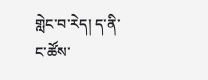གླེང་བ་རེད། ད་ནི་ང་ཚོས་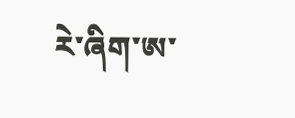རེ་ཞིག་ཨ་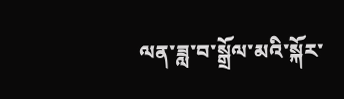ལན་ཟླ་བ་སྒྲོལ་མའི་སྐོར་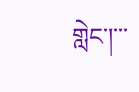གླེང་།་་་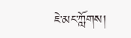ཇེ་མང་ཀློགས།